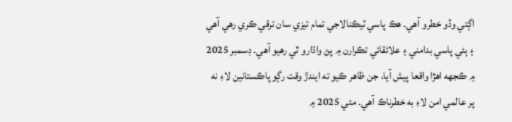اڳتي وڏو خطرو آهي۔ هڪ پاسي ٽيڪنالاجي تمام تيزي سان ترقي ڪري رهي آهي ۽ ٻئي پاسي بدامني ۽ علائقائي تڪرارن ۾ پڻ واڌارو ٿي رهيو آهي۔ ڊسمبر 2025 ۾ ڪجهه اهڙا واقعا پيش آيا، جن ظاهر ڪيو ته ايندڙ وقت رڳو پاڪستانين لاءِ نه پر عالمي امن لاءِ به خطرناڪ آهي۔ مئي 2025 ۾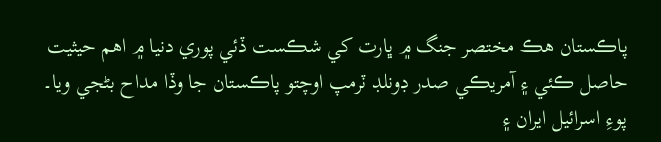پاڪستان هڪ مختصر جنگ ۾ ڀارت کي شڪست ڏئي پوري دنيا ۾ اهم حيثيت حاصل ڪئي ۽ آمريڪي صدر ڊونلڊ ٽرمپ اوچتو پاڪستان جا وڏا مداح بڻجي ويا۔ پوءِ اسرائيل ايران ۽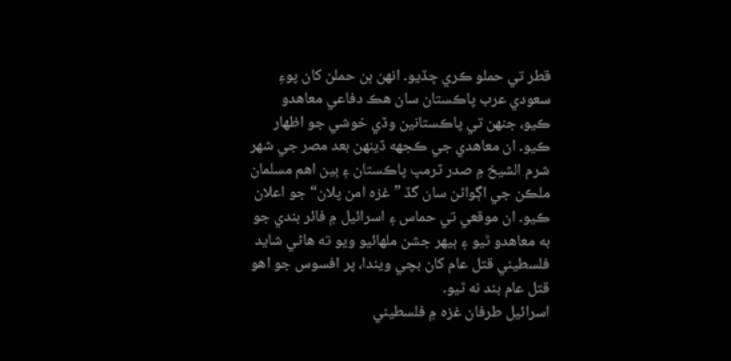قطر تي حملو ڪري ڇڏيو۔ انهن ٻن حملن کان پوءِ سعودي عرب پاڪستان سان هڪ دفاعي معاهدو ڪيو، جنهن تي پاڪستانين وڏي خوشي جو اظهار ڪيو۔ ان معاهدي جي ڪجهه ڏينهن بعد مصر جي شهر شرم الشيخ ۾ صدر ٽرمپ پاڪستان ۽ ٻين اهم مسلمان ملڪن جي اڳواڻن سان گڏ ”غزه امن پلان“ جو اعلان ڪيو۔ ان موقعي تي حماس ۽ اسرائيل ۾ فائر بندي جو به معاهدو ٿيو ۽ ٻيهر جشن ملهائيو ويو ته هاڻي شايد فلسطيني قتل عام کان بچي ويندا، پر افسوس جو اهو قتل عام بند نه ٿيو۔
اسرائيل طرفان غزه ۾ فلسطيني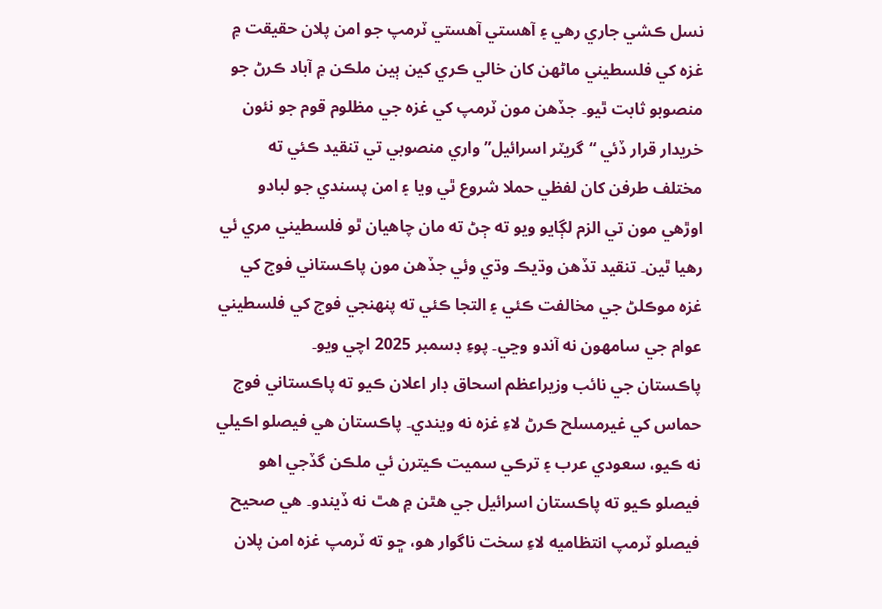نسل ڪشي جاري رهي ۽ آهستي آهستي ٽرمپ جو امن پلان حقيقت ۾ غزه کي فلسطيني ماڻهن کان خالي ڪري کين ٻين ملڪن ۾ آباد ڪرڻ جو منصوبو ثابت ٿيو۔ جڏهن مون ٽرمپ کي غزه جي مظلوم قوم جو نئون خريدار قرار ڏئي “گريٽر اسرائيل” واري منصوبي تي تنقيد ڪئي ته مختلف طرفن کان لفظي حملا شروع ٿي ويا ۽ امن پسندي جو لبادو اوڙهي مون تي الزم لڳايو ويو ته ڄڻ ته مان چاهيان ٿو فلسطيني مري ئي رهيا ٿين۔ تنقيد تڏهن وڌيڪ وڌي وئي جڏهن مون پاڪستاني فوج کي غزه موڪلڻ جي مخالفت ڪئي ۽ التجا ڪئي ته پنهنجي فوج کي فلسطيني عوام جي سامهون نه آندو وڃي۔ پوءِ ڊسمبر 2025 اچي ويو۔
پاڪستان جي نائب وزيراعظم اسحاق ڊار اعلان ڪيو ته پاڪستاني فوج حماس کي غيرمسلح ڪرڻ لاءِ غزه نه ويندي۔ پاڪستان هي فيصلو اڪيلي نه ڪيو، سعودي عرب ۽ ترڪي سميت ڪيترن ئي ملڪن گڏجي اهو فيصلو ڪيو ته پاڪستان اسرائيل جي هٿن ۾ هٿ نه ڏيندو۔ هي صحيح فيصلو ٽرمپ انتظاميه لاءِ سخت ناگوار هو، ڇو ته ٽرمپ غزه امن پلان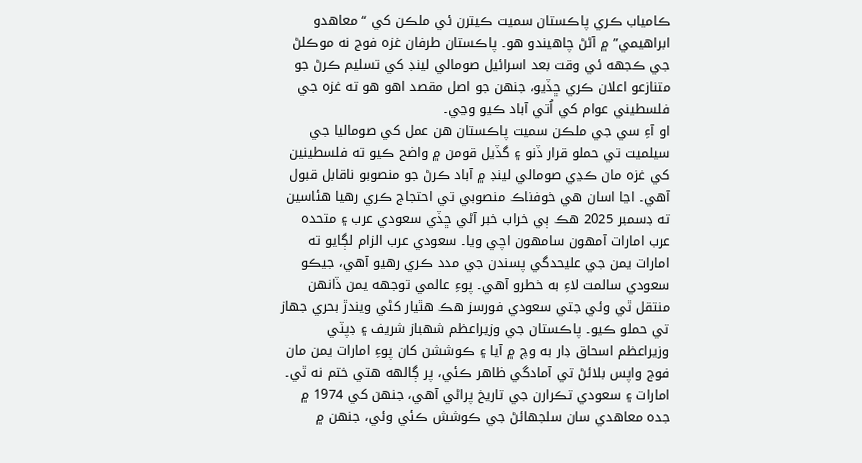ڪامياب ڪري پاڪستان سميت ڪيترن ئي ملڪن کي “معاهدو ابراهيمي” ۾ آڻڻ چاهيندو هو۔ پاڪستان طرفان غزه فوج نه موڪلڻ جي ڪجهه ئي وقت بعد اسرائيل صومالي لينڊ کي تسليم ڪرڻ جو متنازعو اعلان ڪري ڇڏيو، جنهن جو اصل مقصد اهو هو ته غزه جي فلسطيني عوام کي اُتي آباد ڪيو وڃي۔
او آءِ سي جي ملڪن سميت پاڪستان هن عمل کي صوماليا جي سيلميت تي حملو قرار ڏنو ۽ گڏيل قومن ۾ واضح ڪيو ته فلسطينين کي غزه مان ڪڍي صومالي لينڊ ۾ آباد ڪرڻ جو منصوبو ناقابل قبول آهي۔ اڃا اسان هي خوفناڪ منصوبي تي احتجاج ڪري رهيا هئاسين ته ڊسمبر 2025 هڪ ٻي خراب خبر آڻي ڇڏي سعودي عرب ۽ متحده عرب امارات آمهون سامهون اچي ويا۔ سعودي عرب الزام لڳايو ته امارات يمن جي عليحدگي پسندن جي مدد ڪري رهيو آهي، جيڪو سعودي سالمت لاءِ به خطرو آهي۔ پوءِ عالمي توجهه يمن ڏانهن منتقل ٿي وئي جتي سعودي فورسز هڪ هٿيار کڻي ويندڙ بحري جهاز تي حملو ڪيو۔ پاڪستان جي وزيراعظم شهباز شريف ۽ ڊپٽي وزيراعظم اسحاق ڊار به وچ ۾ آيا ۽ ڪوششن کان پوءِ امارات يمن مان فوج واپس بلائڻ تي آمادگي ظاهر ڪئي، پر ڳالهه هتي ختم نه ٿي۔
امارات ۽ سعودي تڪرارن جي تاريخ پراڻي آهي، جنهن کي 1974 ۾ جدہ معاهدي سان سلجهائڻ جي ڪوشش ڪئي وئي، جنهن ۾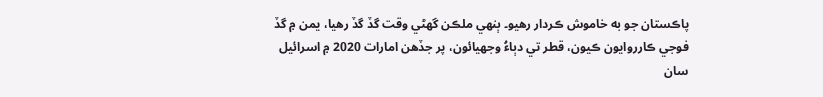پاڪستان جو به خاموش ڪردار رهيو۔ ٻنهي ملڪن گهڻي وقت گڏ گڏ رهيا، يمن ۾ گڏ فوجي ڪارروايون ڪيون، قطر تي دٻاءُ وجهيائون، پر جڏهن امارات 2020 ۾ اسرائيل سان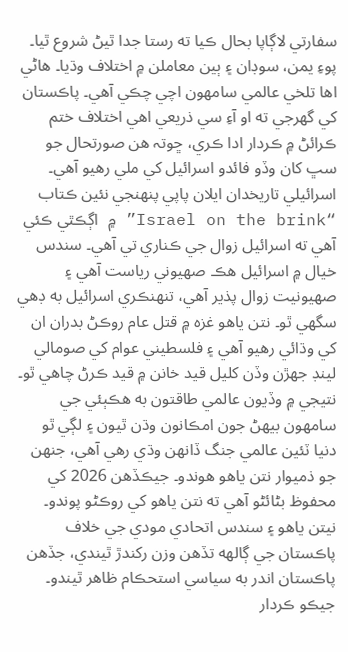سفارتي لاڳاپا بحال ڪيا ته رستا جدا ٿيڻ شروع ٿيا۔ پوءِ يمن، سوڊان ۽ ٻين معاملن ۾ اختلاف وڌيا۔ هاڻي اها تلخي عالمي سامهون اچي چڪي آهي۔ پاڪستان کي گهرجي ته او آءِ سي ذريعي اهي اختلاف ختم ڪرائڻ ۾ ڪردار ادا ڪري، ڇوتہ هن صورتحال جو سڀ کان وڏو فائدو اسرائيل کي ملي رهيو آهي۔
اسرائيلي تاريخدان ايلان پاپي پنهنجي نئين ڪتاب “Israel on the brink” ۾ اڳڪٿي ڪئي آهي ته اسرائيل زوال جي ڪناري تي آهي۔ سندس خيال ۾ اسرائيل هڪ صهيوني رياست آهي ۽ صهيونيت زوال پذير آهي، تنهنڪري اسرائيل به ڊهي سگهي ٿو۔ نتن ياهو غزه ۾ قتل عام روڪڻ بدران ان کي وڌائي رهيو آهي ۽ فلسطيني عوام کي صومالي لينڊ جهڙن وڏن کليل قيد خانن ۾ قيد ڪرڻ چاهي ٿو۔ نتيجي ۾ وڏيون عالمي طاقتون به هڪٻئي جي سامهون بيهڻ جون امڪانون وڌن ٿيون ۽ لڳي ٿو دنيا ٽئين عالمي جنگ ڏانهن وڌي رهي آهي، جنهن جو ذميوار نتن ياهو هوندو۔ جيڪڏهن 2026 کي محفوظ بڻائڻو آهي ته نتن ياهو کي روڪڻو پوندو۔
نيتن ياهو ۽ سندس اتحادي مودي جي خلاف پاڪستان جي ڳالهه تڏهن وزن رکندڙ ٿيندي، جڏهن پاڪستان اندر به سياسي استحڪام ظاهر ٿيندو۔ جيڪو ڪردار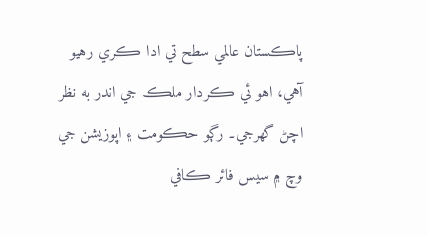پاڪستان عالمي سطح تي ادا ڪري رهيو آهي، اهو ئي ڪردار ملڪ جي اندر به نظر اچڻ گهرجي۔ رڳو حڪومت ۽ اپوزيشن جي وچ ۾ سيس فائر ڪافي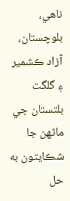ناهي، بلوچستان، آزاد ڪشمير ۽ گلگت بلتستان جي ماڻهن جا شڪايتون به حل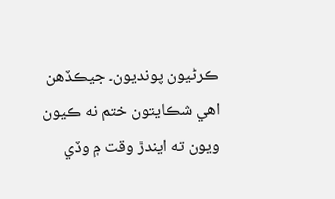ڪرڻيون پونديون۔ جيڪڏهن اهي شڪايتون ختم نه ڪيون ويون ته ايندڙ وقت ۾ وڏي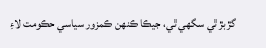گڙبڙ ٿي سگهي ٿي، جيڪا ڪنهن ڪمزور سياسي حڪومت لاءِ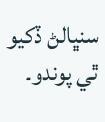سنڀالڻ ڏکيو ٿي پوندو۔